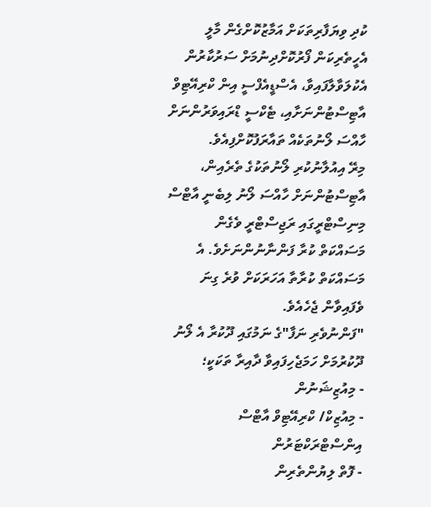ކުދި ވިޔަފާރިތަކަށް އަމާޒުކޮށްގެން މާލީ އެހީތެރިކަން ފޯރުކޮށްދިނުމަށް ސަރުކާރުން އެކުލަވާލާފައިވާ، އެސްޑީއެފްސީ އިން ކްރިއޭޓިވް އާޓިސްޓުންނަށާއި، ޓެކްސީ ޑްރައިވަރުންނަށް ހާއްސަ ލޯނުތަކެއް ތައާރަފުކޮށްފިއެވެ.
މިރޭ އިއުލާނުކުރި ލޯނުތަކުގެ ތެރެއިން، އާޓިސްޓުންނަށް ހާއްސަ ލޯނު ލިބެނީ އާޓްސް މިނިސްޓްރީގައި ރަޖިސްޓްރީ ވެގެން މަސައްކަތް ކުރާ ފަންނާނުންނަށެވެ. އެ މަސައްކަތް ކުރާތާ އަހަރަކަށް ވުރެ ގިނަ ވެފައިވާން ޖެހެއެވެ.
"ފަންނުވެރި ނަފާ"ގެ ނަމުގައި ދޫކުރާ އެ ލޯނު ދޫކުރުމަށް ހަމަޖެހިފައިވާ ދާއިރާ ތަކަކީ؛
- މިއުޒިޝަނުން
- މިއުޒިކް/ ކްރިއޭޓިވް އާޓްސް އިންސްޓްރަކްޓަރުން
- ފޮތް ލިޔުންތެރިން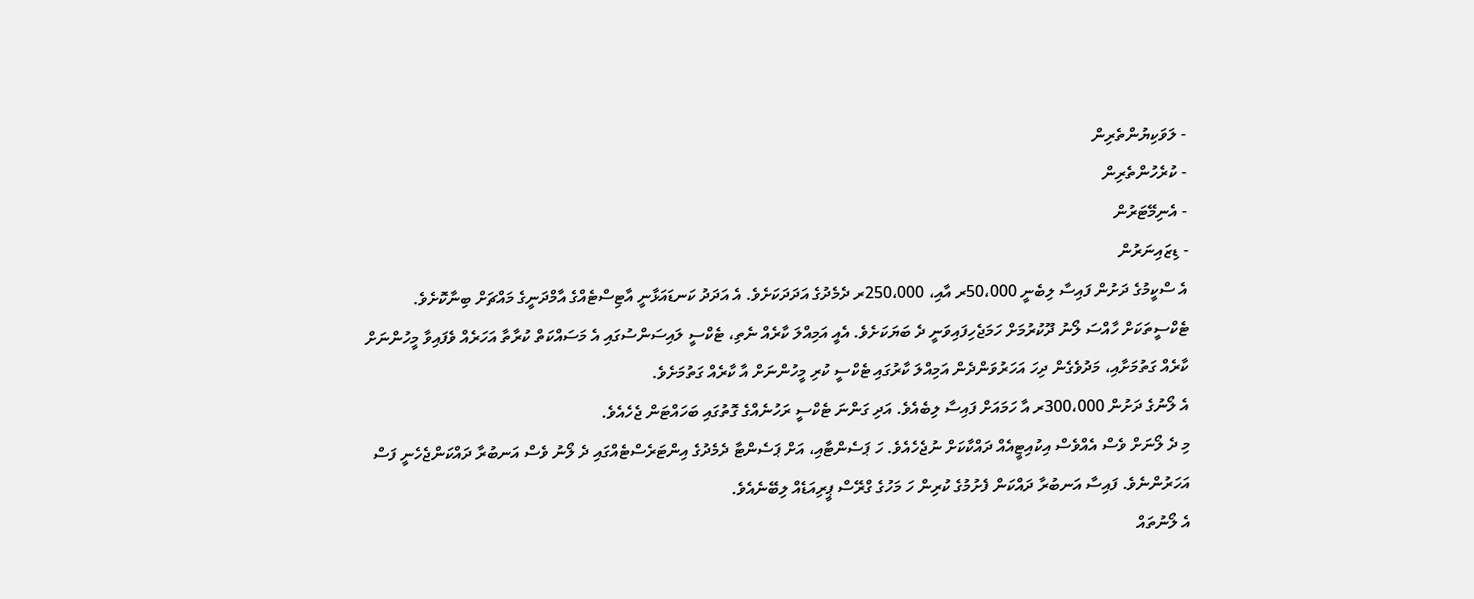- ލަވަކިޔުންތެރިން
- ކުރެހުންތެރިން
- އެނިމޭޓަރުން
- ޑިޒައިނަރުން
އެ ސްކީމުގެ ދަށުން ފައިސާ ލިބެނީ 50،000ރ އާއި، 250،000ރ ދެމެދުގެ އަދަދަކަށެވެ. އެ އަދަދު ކަނޑައަޅާނީ އާޓިސްޓެއްގެ އާމްދަނީގެ މައްޗަށް ބިނާކޮށެވެ.
ޓެކްސީތަކަށް ހާއްސަ ލޯނު ދޫކުރުމަށް ހަމަޖެހިފައިވަނީ ދެ ބަޔަކަށެވެ. އެއީ އަމިއްލަ ކާރެއް ނެތި، ޓެކްސީ ލައިސަންސުގައި އެ މަސައްކަތް ކުރާތާ އަހަރެއް ވެފައިވާ މީހުންނަށް ކާރެއް ގަތުމަށާއި، މަދުވެގެން ދިހަ އަހަރުވަންދެން އަމިއްލަ ކާރުގައި ޓެކްސީ ކުރި މީހުންނަށް އާ ކާރެއް ގަތުމަށެވެ.
އެ ލޯނުގެ ދަށުން 300،000ރ އާ ހަމައަށް ފައިސާ ލިބެއެވެ. އަދި ގަންނަ ޓެކްސީ ރަހުނެއްގެ ގޮތުގައި ބަހައްޓަން ޖެހެއެވެ.
މި ދެ ލޯނަށް ވެސް އެއްވެސް އިކުއިޓީއެއް ދައްކާކަށް ނުޖެހެއެވެ. ހަ ޕަސެންޓާއި، އަށް ޕަސެންޓާ ދެމެދުގެ އިންޓަރެސްޓެއްގައި ދެ ލޯނު ވެސް އަނބުރާ ދައްކަންޖެހެނީ ފަސް އަހަރުންނެވެ. ފައިސާ އަނބުރާ ދައްކަން ފެށުމުގެ ކުރިން ހަ މަހުގެ ގްރޭސް ޕީރިއަޑެއް ލިބޭނެއެވެ.
އެ ލޯނުތައް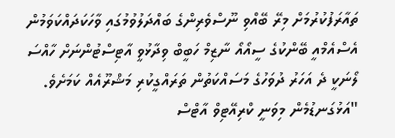ތައާރަފުކުރުމަށް މިރޭ ބޭއްވި ނޫސްވެރިންގެ ބައްދަލުވުމުގައި ވާހަކަދައްކަވަމުން އެސްއެމްއީ ބޭންކުގެ ސީއޯއޯ ނާޒިމް ހަބީބް ވިދާޅުވީ އާޓިސްޓުންނަށް ހާއްސަ ލޯނަކީ ދެ އަހަރު ދުވަހުގެ މަސައްކަތުން ތަރައްގީކުރި މަޝްރޫއެއް ކަމަށެވެ.
"އަޅުގަނޑުމެން މިވަނީ ކްރިއޭޓިވް އާޓްސް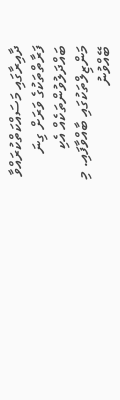ދާއިރާގައި މަސައްކަތްކުރައްވާ ފަރާތްތަކުގެ ވަރަށް ގިނަ ބައްދަލުވުންތަކެއް އެކި މަންޒިލްތަކުގައި ބާއްވާފައި. މި ބޭއްވުނު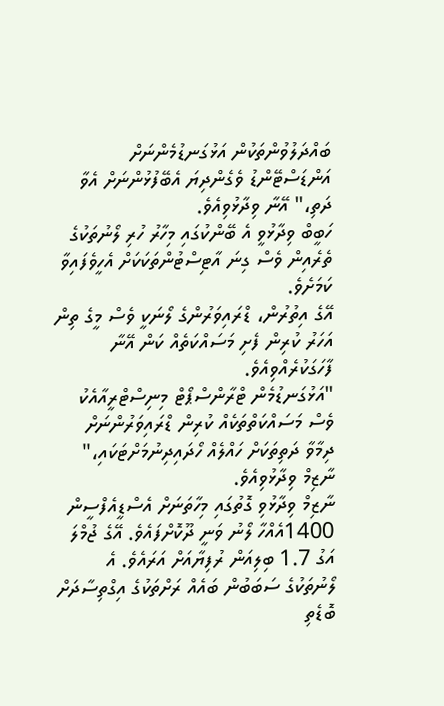ބައްދަލުވުންތަކުން އަޅުގަނޑުމެންނަށް އަންޑަސްޓޭންޑު ވެގެންދިޔަ އެބޭފުޅުންނަށް އެވާ ދަތި،" އޭނާ ވިދާޅުވިއެވެ.
ހަބީބް ވިދާޅުވީ އެ ބޭންކުގައި މިހާރު ހުރި ލޯނުތަކުގެ ތެރެއިން ވެސް ގިނަ އާޓިސްޓުންތަކަކަށް އެހީވެފައިވާ ކަމަށެވެ.
އޭގެ އިތުރުން، ޑްރައިވަރުންގެ ލޯނަކީ ވެސް މީގެ ތިން އަހަރު ކުރިން ފެށި މަސައްކަތެއް ކަން އޭނާ ފާހަގަކުރެއްވިއެވެ.
"އަޅުގަނޑުމެން ޓްރާންސްޕޯޓް މިނިސްޓްރީއާއެކު ވެސް މަސައްކަތްތަކެއް ކުރިން ޑްރައިވަރުންނަށް ދިމާވާ ދަތިތަކަށް ހައްލެއް ހޯދައިދިނުމަށްޓަކައި،" ނާޒިމް ވިދާޅުވިއެވެ.
ނާޒިމް ވިދާޅުވި ގޮތުގައި މިހާތަނަށް އެސްޑީއެފްސީން 1400އެއްހާ ލޯނު ވަނީ ދޫކޮށްފައެވެ. އޭގެ ޖުމްލަ އަގު 1.7 ބިލިއަން ރުފިޔާއަށް އަރައެވެ. އެ ލޯނުތަކުގެ ސަބަބުން ބައެއް ރަށްތަކުގެ އިގްތިސާދަށް ބޮޑެތި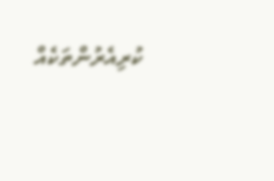ކުރިއެރުންތަކެއް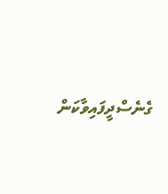ގެނެސްދީފައިވާކަން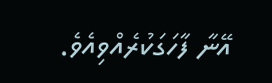އޭނާ ފާހަގަކުރެއްވިއެވެ.